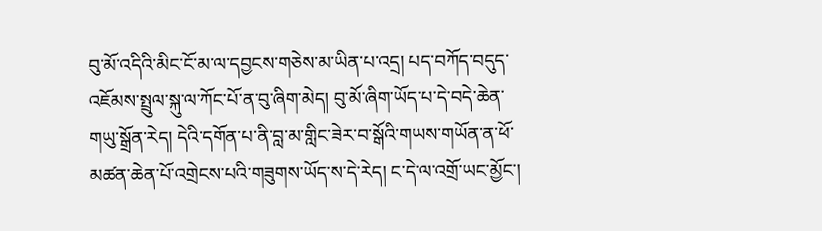བུ་མོ་འདིའི་མིང་ངོ་མ་ལ་དབྱངས་གཅེས་མ་ཡིན་པ་འདྲ། པད་བཀོད་བདུད་འཇོམས་སྤྲུལ་སྐུ་ལ་ཀོང་པོ་ན་བུ་ཞིག་མེད། བུ་མོ་ཞིག་ཡོད་པ་དེ་བདེ་ཆེན་གཡུ་སྒྲོན་རེད། དེའི་དགོན་པ་ནི་བླ་མ་གླིང་ཟེར་བ་སྒོའི་གཡས་གཡོན་ན་ཕོ་མཚན་ཆེན་པོ་འགྲེངས་པའི་གཟུགས་ཡོད་ས་དེ་རེད། ང་དེ་ལ་འགྲོ་ཡང་མྱོང་།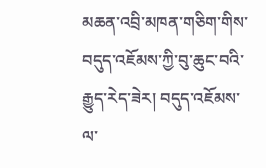མཆན་འབྲི་མཁན་གཅིག་གིས་བདུད་འཇོམས་ཀྱི་བུ་ཆུང་བའི་རྒྱུད་རེད་ཟེར། བདུད་འཇོམས་ལ་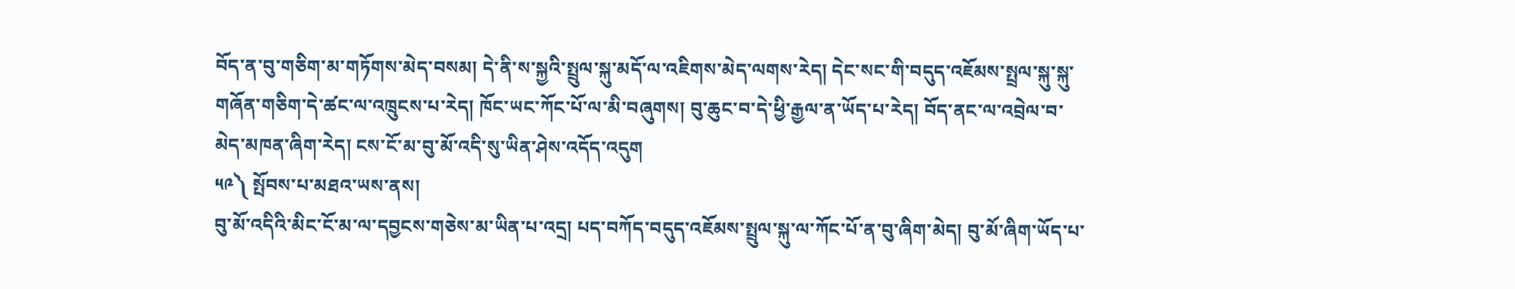བོད་ན་བུ་གཅིག་མ་གཏོགས་མེད་བསམ། དེ་ནི་ས་སྐྱའི་སྤྲུལ་སྐུ་མདོ་ལ་འཇིགས་མེད་ལགས་རེད། དེང་སང་གི་བདུད་འཇོམས་སྤྲལ་སྐུ་སྐུ་གཞོན་གཅིག་དེ་ཚང་ལ་འཁྲུངས་པ་རེད། ཁོང་ཡང་ཀོང་པོ་ལ་མི་བཞུགས། བུ་ཆུང་བ་དེ་ཕྱི་རྒྱལ་ན་ཡོད་པ་རེད། བོད་ནང་ལ་འབྲེལ་བ་མེད་མཁན་ཞིག་རེད། ངས་ངོ་མ་བུ་མོ་འདི་སུ་ཡིན་ཤེས་འདོད་འདུག
༥༩༽ སྤོབས་པ་མཐའ་ཡས་ནས།
བུ་མོ་འདིའི་མིང་ངོ་མ་ལ་དབྱངས་གཅེས་མ་ཡིན་པ་འདྲ། པད་བཀོད་བདུད་འཇོམས་སྤྲུལ་སྐུ་ལ་ཀོང་པོ་ན་བུ་ཞིག་མེད། བུ་མོ་ཞིག་ཡོད་པ་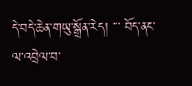དེ་བདེ་ཆེན་གཡུ་སྒྲོན་རེད། ་་་ བོད་ནང་ལ་འབྲེལ་བ་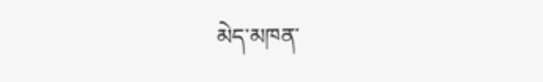མེད་མཁན་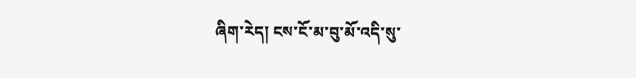ཞིག་རེད། ངས་ངོ་མ་བུ་མོ་འདི་སུ་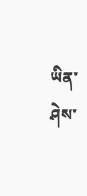ཡིན་ཤེས་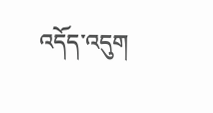འདོད་འདུག